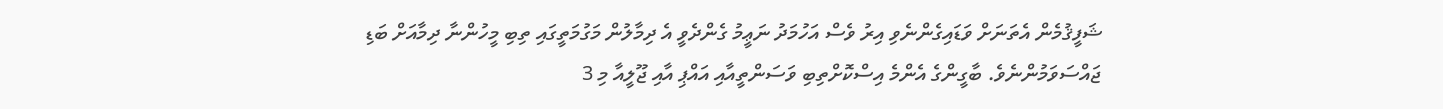ޝަފީޤުމެން އެތަނަށް ވަޑައިގެންނެވި އިރު ވެސް އަހުމަދު ނަޢީމު ގެންދެވީ އެ ދިމާލުން މަގުމަތީގައި ތިބި މީހުންނާ ދިމާއަށް ބަޑި ޖައްސަވަމުންނެވެ. ބާގީންގެ އެންމެ އިސްކޮށްތިބި ވަސަންތީއާއި އައްޕި އާއި ޖޫލީއާ މި 3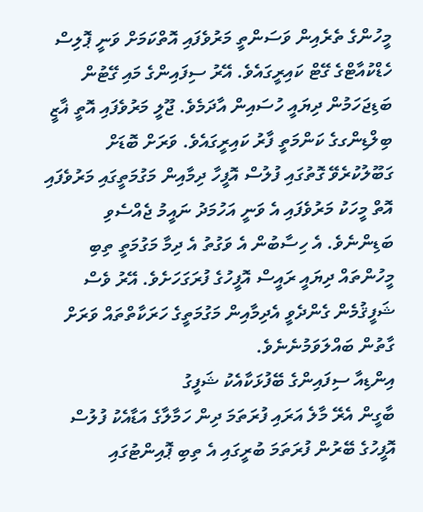މީހުންގެ ތެރެއިން ވަސަންތީ މަރުވެފައި އޮތްކަމަށް ވަނީ ޕޮލިސް ހެޑްކުއާޓްގެ ގޭޓް ކައިރީގައެވެ. އޭރު ސިފައިންގެ މައި ގޭޓުން ބަޑިޖަހަމުން ދިޔައީ ހުސައިން އާދަމެވެ. ޖޫލީ މަރުވެފައި އޮތީ ޣާޒީ ބިލްޑިންގގެ ކަންމަތީ ފާރު ކައިރީގައެވެ. ވަރަށް ބޮޑަށް ގަބޫލުކުރެވޭ ގޮތުގައި ފުލުސް އޮފީހާ ދިމާއިން މަގުމަތީގައި މަރުވެފައި އޮތް މީހަކު މަރުވެފައި އެ ވަނީ އަހުމަދު ނައީމު ޖެއްސެވި ބަޑިންނެވެ. އެ ހިސާބުން އެ ވަގުތު އެ ދިމާ މަގުމަތީ ތިބި މީހުންތައް ދިޔައީ ރައީސް އޮފީހުގެ ފުރަގަހަށެވެ. އޭރު ވެސް ޝަފީޤުމެން ގެންދެވީ އެދިމާއިން މަގުމަތީގެ ހަރަކާތްތައް ވަރަށް ގާތުން ބައްލަވަމުނެނެވެ.
އިންޑިއާ ސިފައިންގެ ބޭފުޅަކާއެކު ޝަފީގު
ބާގީން އެރޭ މާލެ އަރައި ފުރަތަމަ ދިން ހަމާލާގެ އަޑާއެކު ފުލުސް އޮފީހުގެ ބޭރުން ފުރަތަމަ ބުރީގައި އެ ތިބި ޕޮއިންޓުގައި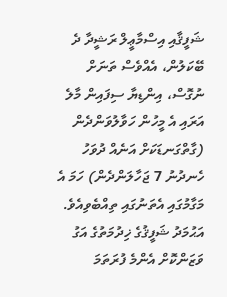ޝަފީޤާއި އިސްމާޢީލް ރަޝީދާ ދެ ބޭކަލުން، އެއްވެސް ތަނަށް ނުގޮސް، އިންޑިޔާ ސިފައިން މާލެ އަރައި އެ މީހުން ހަވާލުވަންދެން (ގާތްގަނޑަކަށް އަނެއް ދުވަހު ހެނދުނު 7 ޖަހާލަންދެން) ހަމަ އެ މަގާމުގައި އެތަނުގައި ތިއްބެވިއެވެ.
އަޙުމަދު ޝަފީޤުގެ ޚިދުމަތުގެ އަގު ވަޒަންކޮށް އެންމެ ފުރަތަމަ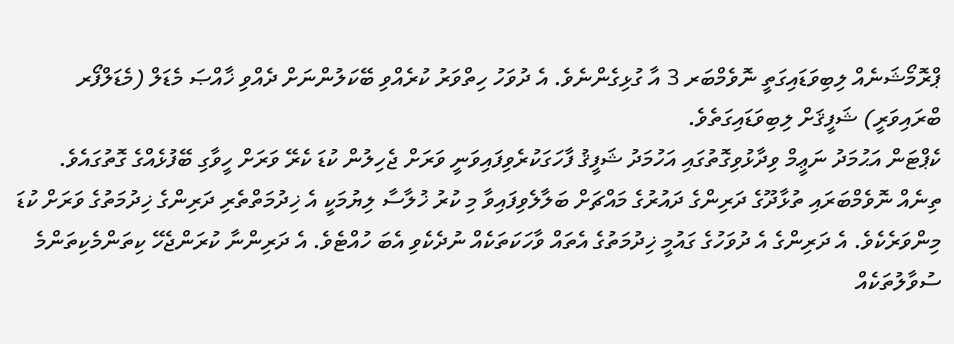ޕްރޮމޯޝަނެއް ލިބިވަޑައިގަތީ ނޮވެމްބަރ 3 އާ ގުޅިގެންނެވެ. އެ ދުވަހު ހިތްވަރު ކުރެއްވި ބޭކަލުންނަށް ދެއްވި ޚާއްޞަ މެޑަލް (މެޑަލްފޯރ ބްރައިވަރީ) ޝަފީޤަށް ލިބިވަޑައިގަތެވެ.
ކެޕްޓަން އަޙުމަދު ނަޢީމް ވިދާޅުވިގޮތުގައި އަހުމަދު ޝަފީޤު ފާހަގަކުރެވިފައިވަނީ ވަރަށް ޖެހިލުން ކުޑަ ކެރޭ ވަރަށް ހީވާގި ބޭފުޅެއްގެ ގޮތުގައެވެ.
ތިނެއް ނޮވެމްބަރައި ތުޅާދޫގެ ދަރިންގެ ދައުރުގެ މައްޗަށް ބަލާލެވިފައިވާ މި ކުރު ޚުލާސާ ލިޔުމަކީ އެ ޚިދުމަތްތެރި ދަރިންގެ ޚިދުމަތުގެ ވަރަށް ކުޑަ މިންވަރެކެވެ. އެ ދަރިންގެ އެ ދުވަހުގެ ގައުމީ ޚިދުމަތުގެ އެތައް ވާހަކަތަކެއް ނުދެކެވި އެބަ ހުއްޓެވެ. އެ ދަރިންނާ ކުރަންޖެހޭ ކިތަންމެކިތަންމެ ސުވާލުތަކެއް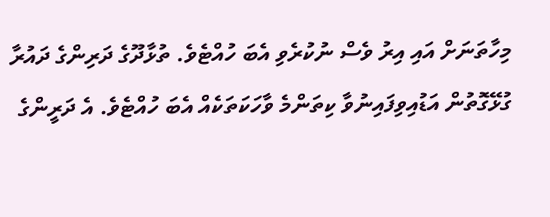މިހާތަނަށް އައި އިރު ވެސް ނުކުރެވި އެބަ ހުއްޓެވެ. ތުޅާދޫގެ ދަރިންގެ ދައުރާ ގުޅޭގޮތުން އަޑުއިވިފައިނުވާ ކިތަންމެ ވާހަކަތަކެއް އެބަ ހުއްޓެވެ. އެ ދަރީންގެ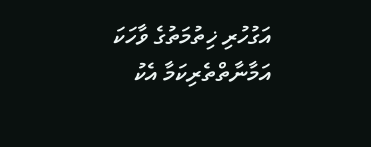އަގުހުރި ޚިތުމަތުގެ ވާހަކަ އަމާނާތްތެރިކަމާ އެކު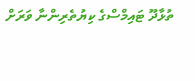ތުޅާދޫ ޓައިމްސްގެ ކިޔުތެރިންނާ ވަރަށް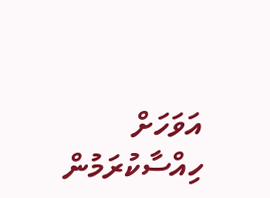އަވަހަށް ހިއްސާކުރަމުން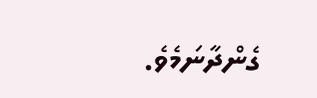ގެންދާނަމެވެ.